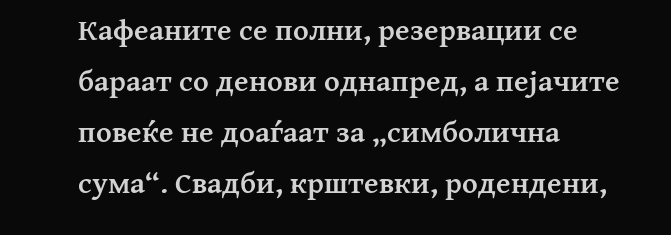Кафеаните се полни, резервации се бараат со денови однапред, а пејачите повеќе не доаѓаат за „симболична сума“. Свадби, крштевки, родендени,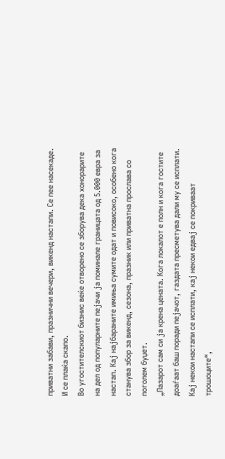приватни забави, празнични вечери, викенд настапи. Се пее насекаде. И се плаќа скапо.
Во угостителскиот бизнис веќе отворено се зборува дека хонорарите на дел од популарните пејачи ја поминале границата од 5.000 евра за настап. Кај најбараните имиња сумите одат и повисоко, особено кога станува збор за викенд, сезона, празник или приватна прослава со поголем буџет.
„Пазарот сам си ја крена цената. Кога локалот е полн и кога гостите доаѓаат баш поради пејачот, газдата пресметува дали му се исплати. Кај некои настапи се исплати, кај некои едвај се покриваат трошоците“,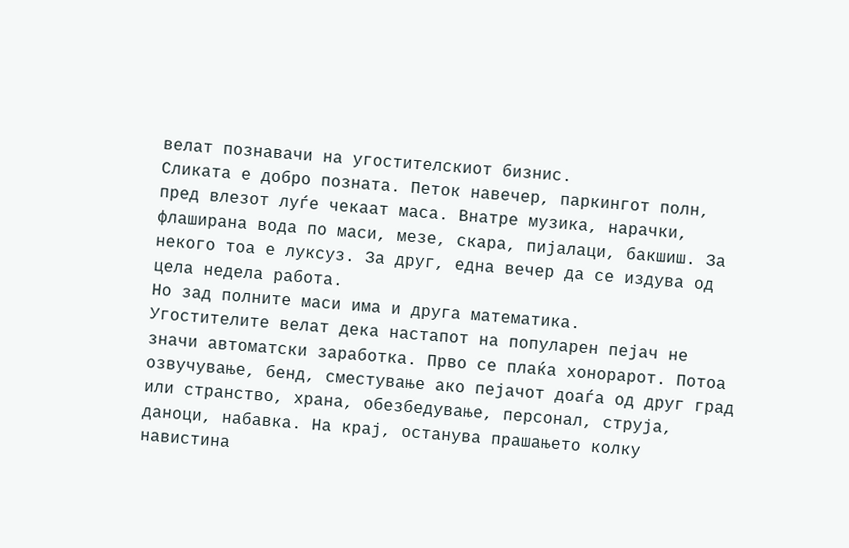велат познавачи на угостителскиот бизнис.
Сликата е добро позната. Петок навечер, паркингот полн, пред влезот луѓе чекаат маса. Внатре музика, нарачки, флаширана вода по маси, мезе, скара, пијалаци, бакшиш. За некого тоа е луксуз. За друг, една вечер да се издува од цела недела работа.
Но зад полните маси има и друга математика.
Угостителите велат дека настапот на популарен пејач не значи автоматски заработка. Прво се плаќа хонорарот. Потоа озвучување, бенд, сместување ако пејачот доаѓа од друг град или странство, храна, обезбедување, персонал, струја, даноци, набавка. На крај, останува прашањето колку навистина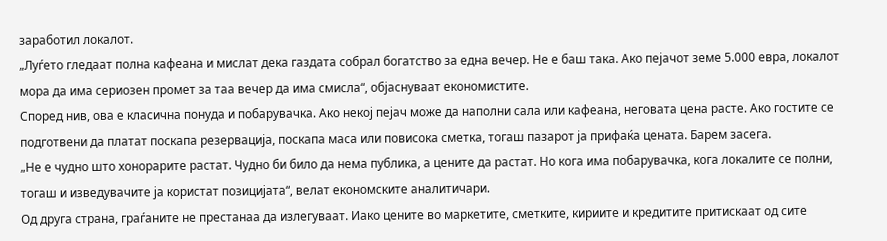заработил локалот.
„Луѓето гледаат полна кафеана и мислат дека газдата собрал богатство за една вечер. Не е баш така. Ако пејачот земе 5.000 евра, локалот мора да има сериозен промет за таа вечер да има смисла“, објаснуваат економистите.
Според нив, ова е класична понуда и побарувачка. Ако некој пејач може да наполни сала или кафеана, неговата цена расте. Ако гостите се подготвени да платат поскапа резервација, поскапа маса или повисока сметка, тогаш пазарот ја прифаќа цената. Барем засега.
„Не е чудно што хонорарите растат. Чудно би било да нема публика, а цените да растат. Но кога има побарувачка, кога локалите се полни, тогаш и изведувачите ја користат позицијата“, велат економските аналитичари.
Од друга страна, граѓаните не престанаа да излегуваат. Иако цените во маркетите, сметките, кириите и кредитите притискаат од сите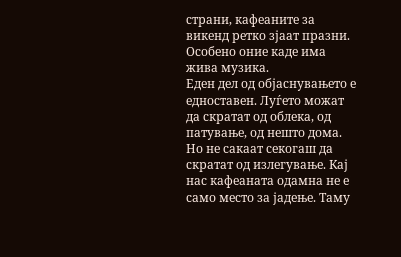страни, кафеаните за викенд ретко зјаат празни. Особено оние каде има жива музика.
Еден дел од објаснувањето е едноставен. Луѓето можат да скратат од облека, од патување, од нешто дома. Но не сакаат секогаш да скратат од излегување. Кај нас кафеаната одамна не е само место за јадење. Таму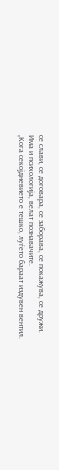се слави, се договара, се заборава, се покажува, се дружи.
Има и психологија, велат познавачите.
„Кога секојдневието е тешко, луѓето бараат издувен вентил.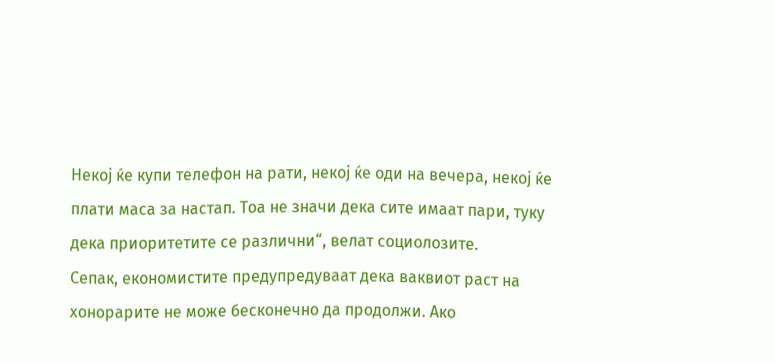Некој ќе купи телефон на рати, некој ќе оди на вечера, некој ќе плати маса за настап. Тоа не значи дека сите имаат пари, туку дека приоритетите се различни“, велат социолозите.
Сепак, економистите предупредуваат дека ваквиот раст на хонорарите не може бесконечно да продолжи. Ако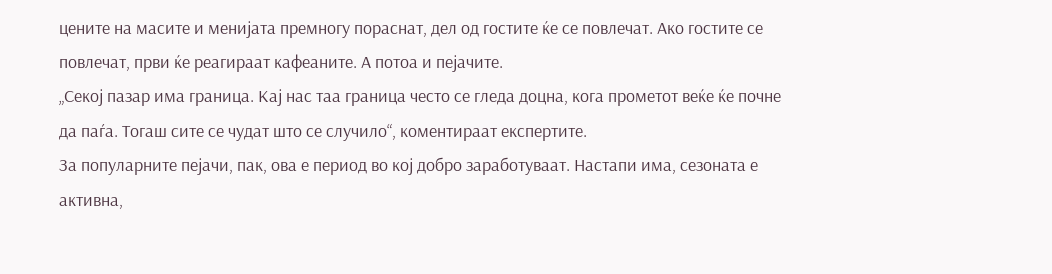цените на масите и менијата премногу пораснат, дел од гостите ќе се повлечат. Ако гостите се повлечат, први ќе реагираат кафеаните. А потоа и пејачите.
„Секој пазар има граница. Кај нас таа граница често се гледа доцна, кога прометот веќе ќе почне да паѓа. Тогаш сите се чудат што се случило“, коментираат експертите.
За популарните пејачи, пак, ова е период во кој добро заработуваат. Настапи има, сезоната е активна,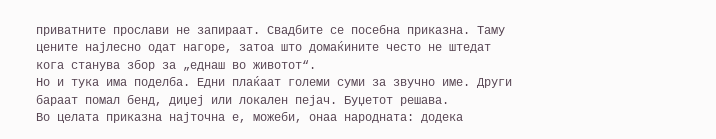приватните прослави не запираат. Свадбите се посебна приказна. Таму цените најлесно одат нагоре, затоа што домаќините често не штедат кога станува збор за „еднаш во животот“.
Но и тука има поделба. Едни плаќаат големи суми за звучно име. Други бараат помал бенд, диџеј или локален пејач. Буџетот решава.
Во целата приказна најточна е, можеби, онаа народната: додека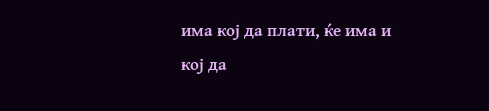има кој да плати, ќе има и кој да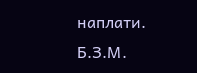наплати.
Б.З.М.